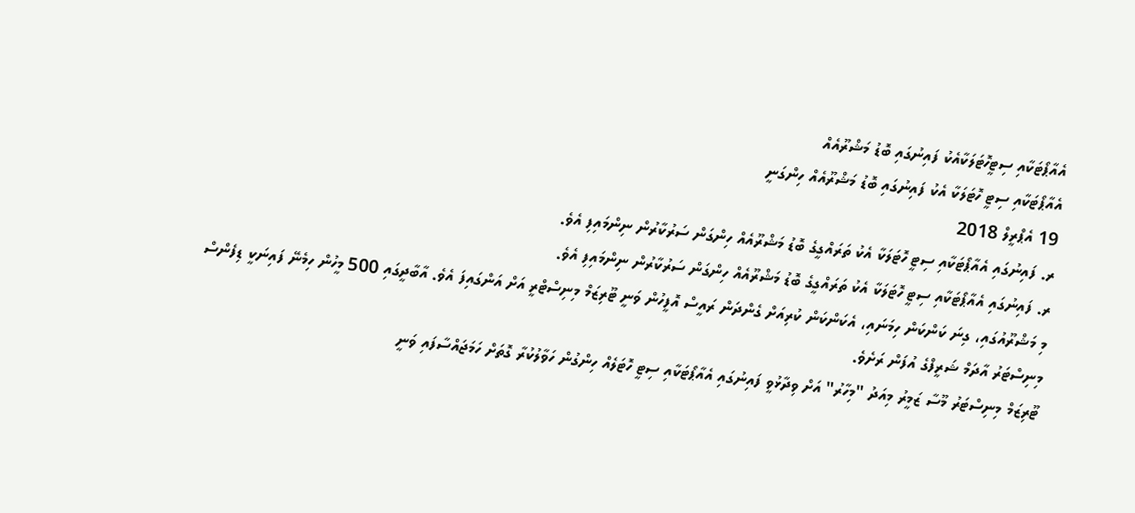އެއާޕޯޓަކާއި ސިޓީހޮޓަލަކާއެކު ފައިނުގައި ބޮޑު މަޝްރޫއެއް
އެއާޕޯޓަކާއި ސިޓީ ހޮޓަލަކާ އެކު ފައިނުގައި ބޮޑު މަޝްރޫއެއް ހިންގަނީ
19 އެޕްރީލް 2018
ރ. ފައިނުގައި އެއާޕޯޓަކާއި ސިޓީ ހޮޓަލަކާ އެކު ތަރައްގީގެ ބޮޑު މަޝްރޫއެއް ހިންގަން ސަރުކާރުން ނިންމައިފި އެވެ.
ރ. ފައިނުގައި އެއާޕޯޓަކާއި ސިޓީ ހޮޓަލަކާ އެކު ތަރައްގީގެ ބޮޑު މަޝްރޫއެއް ހިންގަން ސަރުކާރުން ނިންމައިފި އެވެ.
މި މަޝްރޫއުގައި، ގިނަ ކަންކަން ހިމަނައި، އެކަންކަން ކުރިއަށް ގެންދަން ރައީސް އޮފީހުން ވަނީ ޓޫރިޒަމް މިނިސްޓްރީ އަށް އަންގައިފަ އެވެ. އާބާދީގައި 500 މީހުން ހިމެނޭ ފައިނަކީ ޑިފެންސް މިނިސްޓަރު އާދަމް ޝަރީފްގެ އުފަން ރަށެވެ.
ޓޫރިޒަމް މިނިސްޓަރު މޫސާ ޒަމީރު މިއަދު "މިހާރު" އަށް ވިދާޅުވީ ފައިނުގައި އެއާޕޯޓަކާއި ސިޓީ ހޮޓަލެއް ހިންގުން ހަވާލުކުރާ ގޮތަށް ހަމަޖައްސާފައި ވަނީ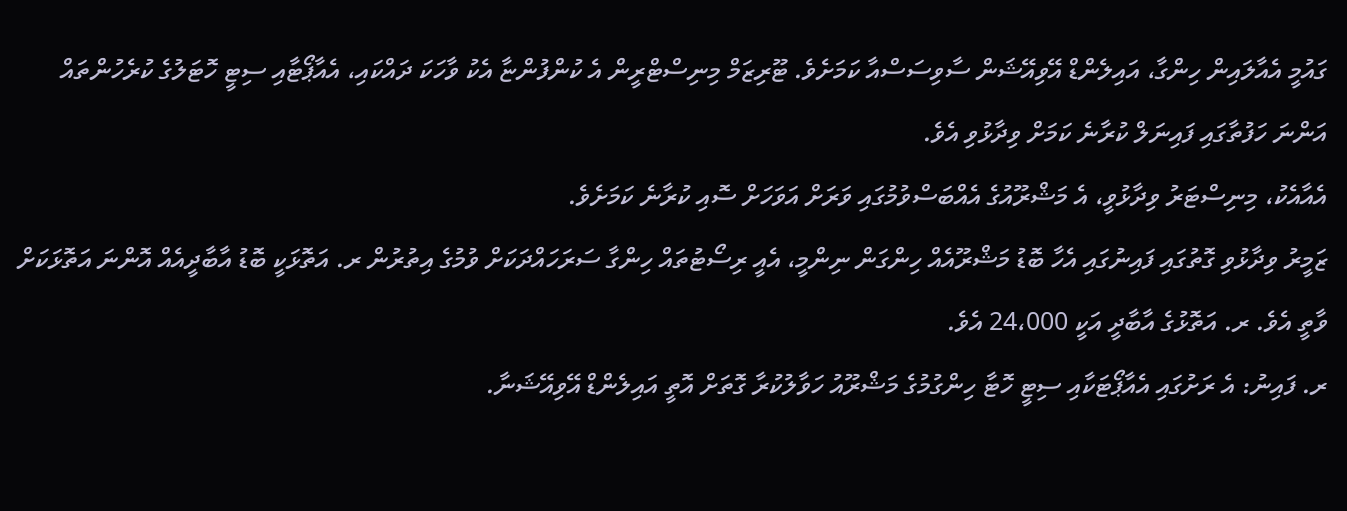ގައުމީ އެއާލައިން ހިންގާ، އައިލެންޑް އޭވިއޭޝަން ސާވިސަސްއާ ކަމަށެވެ. ޓޫރިޒަމް މިނިސްޓްރީން އެ ކުންފުންޏާ އެކު ވާހަކަ ދައްކައި، އެއާޕޯޓާއި ސިޓީ ހޮޓަލުގެ ކުރެހުންތައް އަންނަ ހަފުތާގައި ފައިނަލް ކުރާނެ ކަމަށް ވިދާޅުވި އެވެ.
އެއާއެކު، މިނިސްޓަރު ވިދާޅުވީ، އެ މަޝްރޫއުގެ އެއްބަސްވުމުގައި ވަރަށް އަވަހަށް ސޮއި ކުރާނެ ކަމަށެވެ.
ޒަމީރު ވިދާޅުވި ގޮތުގައި ފައިނުގައި އެހާ ބޮޑު މަޝްރޫއެއް ހިންގަން ނިންމީ، އެއީ ރިސޯޓުތައް ހިންގާ ސަރަހައްދަކަށް ވުމުގެ އިތުރުން ރ. އަތޮޅަކީ ބޮޑު އާބާދީއެއް އޮންނަ އަތޮޅަކަށް ވާތީ އެވެ. ރ. އަތޮޅުގެ އާބާދީ އަކީ 24،000 އެވެ.
ރ. ފައިނު: އެ ރަށުގައި އެއާޕޯޓަކާއި ސިޓީ ހޮޓާ ހިންގުމުގެ މަޝްރޫއު ހަވާލުކުރާ ގޮތަށް އޮތީ އައިލެންޑް އޭވިއޭޝަނާ.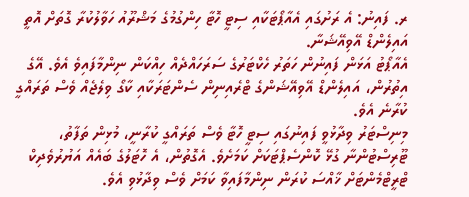ރ. ފައިނު: އެ ރަށުގައި އެއާޕޯޓަކާއި ސިޓީ ހޮޓާ ހިންގުމުގެ މަޝްރޫއު ހަވާލުކުރާ ގޮތަށް އޮތީ އައިލެންޑް އޭވިއޭޝަނާ.
އެއާޕޯޓު އަޅަން ފައިނުން ހަތަރު ހެކްޓަރުގެ ސަރަހައްދެއް ހިއްކަން ނިންމާފައިވެ އެވެ. އޭގެ އިތުރުން، އައިލެންޑް އޭވިއޭޝަންގެ ޓްރެއިނިން ސެންޓަރަކާއި ކާގޯ ވިލެޖެއް ވެސް ތަރައްގީ ކުރާނެ އެވެ.
މިނިސްޓަރު ވިދާޅުވީ ފައިނުގައި ސިޓީ ހޮޓާ ވެސް ތަރައްގީ ކުރާނީ، މުޅިން ތަފާތު، ޓޫރިސްޓުންނާ ގުޅޭ ކޮންސެޕްޓަކަށް ކަމަށެވެ. އެގޮތުން، އެ ހޮޓަލުގެ ބައެއް އަޔުރުވެދިކް ޓްރީޓްމެންޓަށް ޚާއްސަ ކުރަން ނިންމާފައިވާ ކަމަށް ވެސް ވިދާޅުވި އެވެ.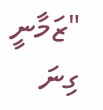"ޒަމާނީ ގިނަ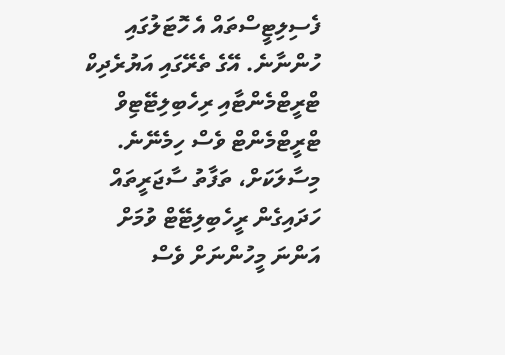ފެސިލިޓީސްތައް އެ ހޮޓަލުގައި ހުންނާނެ. އޭގެ ތެރޭގައި އަޔުރެދިކް ޓްރީޓްމެންޓާއި ރިހެބިލިޓޭޓިވް ޓްރީޓްމެންޓް ވެސް ހިމެނޭނެ. މިސާލަކަށް، ތަފާތު ސާޖަރީތައް ހަދައިގެން ރީހެބިލިޓޭޓް ވުމަށް އަންނަ މީހުންނަށް ވެސް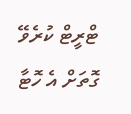ޓްރީޓް ކުރެވޭ ގޮތަށް އެ ހޮޓާ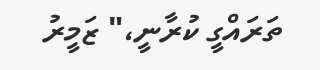ތަރައްގީ ކުރާނީ،" ޒަމީރު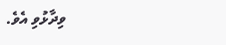ވިދާޅުވި އެވެ.